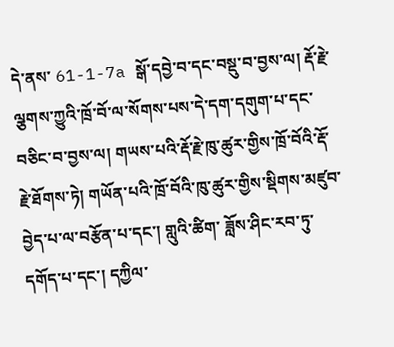དེ་ནས་ 61-1-7a སྒོ་དབྱེ་བ་དང་བསྡུ་བ་བྱས་ལ། རྡོ་རྗེ་ལྕགས་ཀྱུའི་ཁྲོ་བོ་ལ་སོགས་པས་དེ་དག་དགུག་པ་དང་བཅིང་བ་བྱས་ལ། གཡས་པའི་རྡོ་རྗེ་ཁུ་ཚུར་གྱིས་ཁྲོ་བོའི་རྡོ་རྗེ་ཐོགས་ཏེ། གཡོན་པའི་ཁྲོ་བོའི་ཁུ་ཚུར་གྱིས་སྡིགས་མཛུབ་བྱེད་པ་ལ་བརྩོན་པ་དང་། གླུའི་ཚིག་ ཟློས་ཤིང་རབ་ཏུ་དགོད་པ་དང་། དཀྱིལ་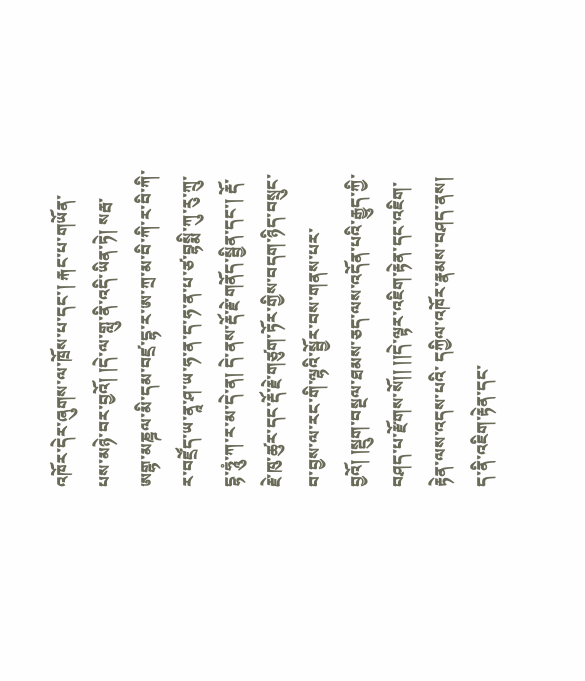འཁོར་དེར་ཞུགས་ལ་ཁྲོས་པ་དང་། རྐང་པ་གཡོན་པས་མཉེ་བར་བྱའོ། །དེ་ལ་གླུ་ནི་འདི་ཡིན་ཏེ། སརྦ་ཨགྷ་མཎྜལ་མི་དམ་བཛྲ་དྷ་ར་ཨ་ཀྲ་མ་བི་ཀི་ར་བི་ཀི་ར་བཛྲོད་ཡ་ནཱ་ཤ་ཡ་ཧ་ན་ད་ཧ་ན་པ་ཙ་བྷསྨི་ཀུ་རུ་ཀྲུ་དྷ་ཧཱུཾ་ཀ་ར་མ་དེ་ན། དེ་ནས་རྡོ་རྗེ་གནོད་སྦྱིན་དང་། རྡོ་རྗེ་ཁུ་ཚུར་དང་རྡོ་རྗེ་གཙུག་ཏོར་གྱིས་བདག་ཉིད་བསྲུང་བ་བྱས་ལ་རང་གི་ལྷའི་སྦྱོར་བས་གནས་པར་བྱའོ། །སྡུག་བསྔལ་ཐམས་ཅད་ལས་འདོན་པའི་རྒྱུད་ཀྱི་བཤད་པ་རྫོགས་སོ།། །།དེ་ལྟར་འཇིག་རྟེན་དང་འཇིག་རྟེན་ལས་འདས་པའི་ དཀྱིལ་འཁོར་རྣམས་བཤད་ནས། ད་ནི་འཇིག་རྟེན་དང་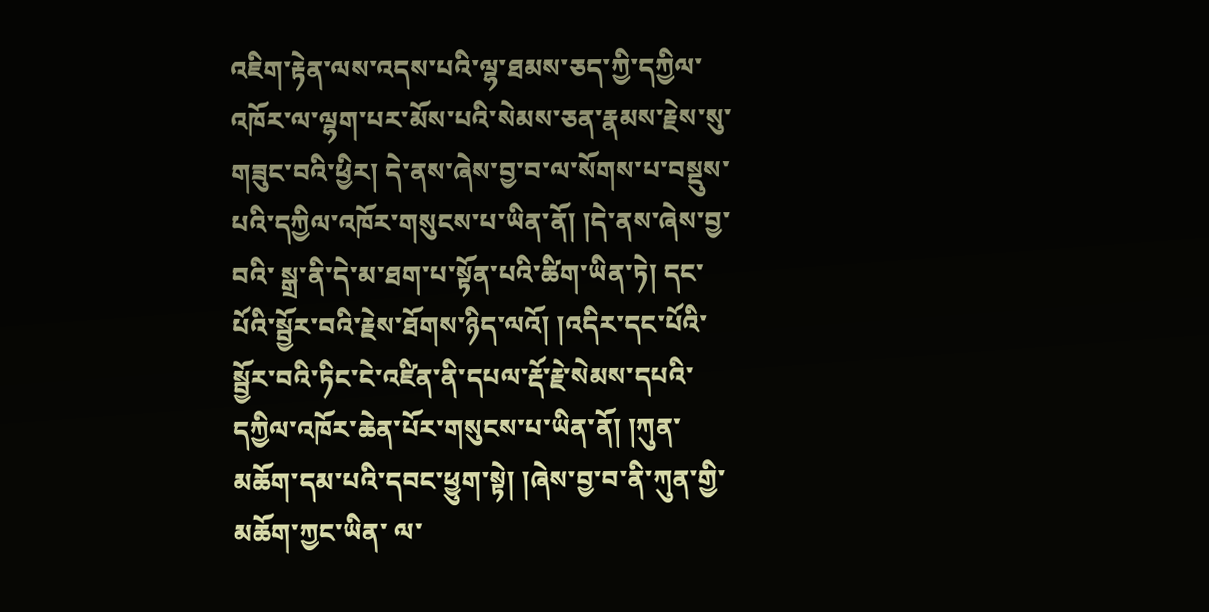འཇིག་རྟེན་ལས་འདས་པའི་ལྷ་ཐམས་ཅད་ཀྱི་དཀྱིལ་འཁོར་ལ་ལྷག་པར་མོས་པའི་སེམས་ཅན་རྣམས་རྗེས་སུ་གཟུང་བའི་ཕྱིར། དེ་ནས་ཞེས་བྱ་བ་ལ་སོགས་པ་བསྡུས་པའི་དཀྱིལ་འཁོར་གསུངས་པ་ཡིན་ནོ། །དེ་ནས་ཞེས་བྱ་བའི་ སྒྲ་ནི་དེ་མ་ཐག་པ་སྟོན་པའི་ཚིག་ཡིན་ཏེ། དང་པོའི་སྦྱོར་བའི་རྗེས་ཐོགས་ཉིད་ལའོ། །འདིར་དང་པོའི་སྦྱོར་བའི་ཏིང་ངེ་འཛིན་ནི་དཔལ་རྡོ་རྗེ་སེམས་དཔའི་དཀྱིལ་འཁོར་ཆེན་པོར་གསུངས་པ་ཡིན་ནོ། །ཀུན་མཆོག་དམ་པའི་དབང་ཕྱུག་སྟེ། །ཞེས་བྱ་བ་ནི་ཀུན་གྱི་མཆོག་ཀྱང་ཡིན་ ལ་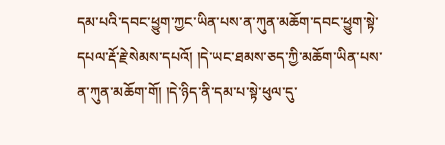དམ་པའི་དབང་ཕྱུག་ཀྱང་ཡིན་པས་ན་ཀུན་མཆོག་དབང་ཕྱུག་སྟེ་དཔལ་རྡོ་རྗེ་སེམས་དཔའོ། །དེ་ཡང་ཐམས་ཅད་ཀྱི་མཆོག་ཡིན་པས་ན་ཀུན་མཆོག་གོ། །དེ་ཉིད་ནི་དམ་པ་སྟེ་ཕུལ་དུ་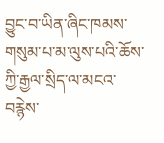བྱུང་བ་ཡིན་ཞིང་ཁམས་གསུམ་པ་མ་ལུས་པའི་ཆོས་ཀྱི་རྒྱལ་སྲིད་ལ་མངའ་བརྙེས་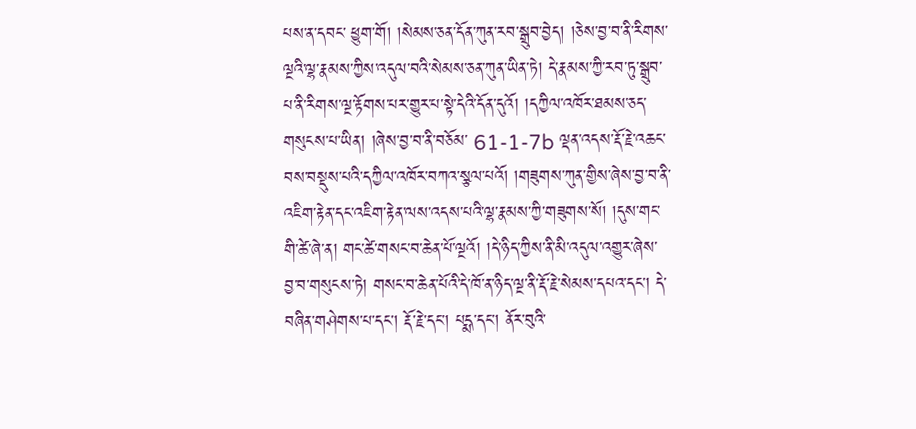པས་ན་དབང་ ཕྱུག་གོ། །སེམས་ཅན་དོན་ཀུན་རབ་སྒྲུབ་བྱེད། །ཅེས་བྱ་བ་ནི་རིགས་ལྔའི་ལྷ་རྣམས་ཀྱིས་འདུལ་བའི་སེམས་ཅན་ཀུན་ཡིན་ཏེ། དེ་རྣམས་ཀྱི་རབ་ཏུ་སྒྲུབ་པ་ནི་རིགས་ལྔ་རྟོགས་པར་གྱུར་པ་སྟེ་དེའི་དོན་དུའོ། །དཀྱིལ་འཁོར་ཐམས་ཅད་གསུངས་པ་ཡིན། །ཞེས་བྱ་བ་ནི་བཅོམ་ 61-1-7b ལྡན་འདས་རྡོ་རྗེ་འཆང་བས་བསྡུས་པའི་དཀྱིལ་འཁོར་བཀའ་སྩལ་པའོ། །གཟུགས་ཀུན་གྱིས་ཞེས་བྱ་བ་ནི་འཇིག་རྟེན་དང་འཇིག་རྟེན་ལས་འདས་པའི་ལྷ་རྣམས་ཀྱི་གཟུགས་སོ། །དུས་གང་གི་ཚེ་ཞེ་ན། གང་ཚེ་གསང་བ་ཆེན་པོ་ལྔའོ། །དེ་ཉིད་ཀྱིས་ནི་མི་འདུལ་འགྱུར་ཞེས་ བྱ་བ་གསུངས་ཏེ། གསང་བ་ཆེན་པོའི་དེ་ཁོ་ན་ཉིད་ལྔ་ནི་རྡོ་རྗེ་སེམས་དཔའ་དང་། དེ་བཞིན་གཤེགས་པ་དང་། རྡོ་རྗེ་དང་། པདྨ་དང་། ནོར་བུའི་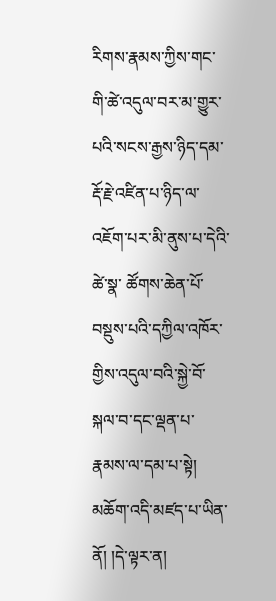རིགས་རྣམས་ཀྱིས་གང་གི་ཚེ་འདུལ་བར་མ་གྱུར་པའི་སངས་རྒྱས་ཉིད་དམ་རྡོ་རྗེ་འཛིན་པ་ཉིད་ལ་འཇོག་པར་མི་ནུས་པ་དེའི་ཚེ་སྣ་ ཚོགས་ཆེན་པོ་བསྡུས་པའི་དཀྱིལ་འཁོར་གྱིས་འདུལ་བའི་སྐྱེ་བོ་སྐལ་བ་དང་ལྡན་པ་རྣམས་ལ་དམ་པ་སྟེ། མཆོག་འདི་མཛད་པ་ཡིན་ནོ། །དེ་ལྟར་ན།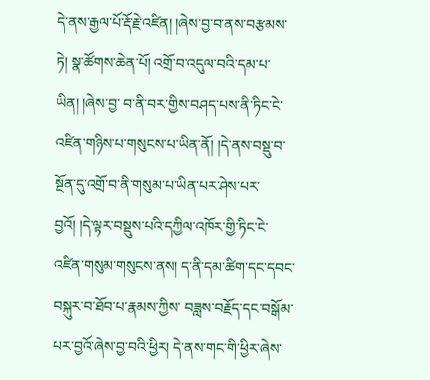དེ་ནས་རྒྱལ་པོ་རྡོ་རྗེ་འཛིན། །ཞེས་བྱ་བ་ནས་བརྩམས་ཏེ། སྣ་ཚོགས་ཆེན་པོ། འགྲོ་བ་འདུལ་བའི་དམ་པ་ཡིན། །ཞེས་བྱ་ བ་ནི་བར་གྱིས་བཤད་པས་ནི་ཏིང་ངེ་འཛིན་གཉིས་པ་གསུངས་པ་ཡིན་ནོ། །དེ་ནས་བསྡུ་བ་སྔོན་དུ་འགྲོ་བ་ནི་གསུམ་པ་ཡིན་པར་ཤེས་པར་བྱའོ། །དེ་ལྟར་བསྡུས་པའི་དཀྱིལ་འཁོར་གྱི་ཏིང་ངེ་འཛིན་གསུམ་གསུངས་ནས། ད་ནི་དམ་ཚིག་དང་དབང་བསྐུར་བ་ཐོབ་པ་རྣམས་ཀྱིས་ བཟླས་བརྗོད་དང་བསྒོམ་པར་བྱའོ་ཞེས་བྱ་བའི་ཕྱིར། དེ་ནས་གང་གི་ཕྱིར་ཞེས་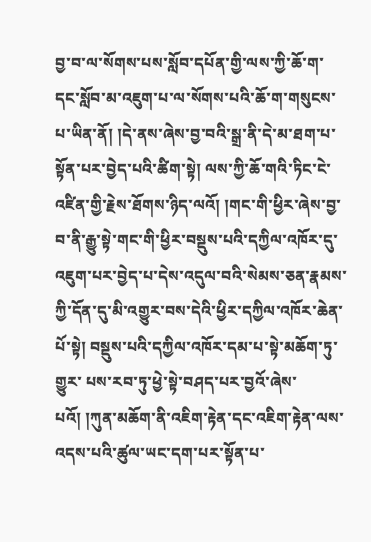བྱ་བ་ལ་སོགས་པས་སློབ་དཔོན་གྱི་ལས་ཀྱི་ཆོ་ག་དང་སློབ་མ་འཇུག་པ་ལ་སོགས་པའི་ཆོ་ག་གསུངས་པ་ཡིན་ནོ། །དེ་ནས་ཞེས་བྱ་བའི་སྒྲ་ནི་དེ་མ་ཐག་པ་སྟོན་པར་བྱེད་པའི་ཚིག་སྟེ། ལས་ཀྱི་ཆོ་གའི་ཏིང་ངེ་ འཛིན་གྱི་རྗེས་ཐོགས་ཉིད་ལའོ། །གང་གི་ཕྱིར་ཞེས་བྱ་བ་ནི་རྒྱུ་སྟེ་གང་གི་ཕྱིར་བསྡུས་པའི་དཀྱིལ་འཁོར་དུ་འཇུག་པར་བྱེད་པ་དེས་འདུལ་བའི་སེམས་ཅན་རྣམས་ཀྱི་དོན་དུ་མི་འགྱུར་བས་དེའི་ཕྱིར་དཀྱིལ་འཁོར་ཆེན་པོ་སྟེ། བསྡུས་པའི་དཀྱིལ་འཁོར་དམ་པ་སྟེ་མཆོག་ཏུ་གྱུར་ པས་རབ་ཏུ་ཕྱེ་སྟེ་བཤད་པར་བྱའོ་ཞེས་པའོ། །ཀུན་མཆོག་ནི་འཇིག་རྟེན་དང་འཇིག་རྟེན་ལས་འདས་པའི་ཚུལ་ཡང་དག་པར་སྟོན་པ་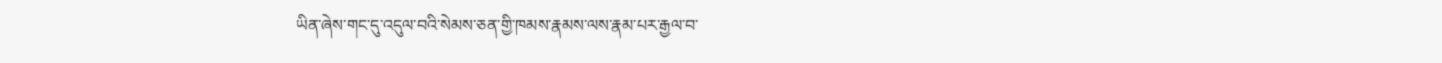ཡིན་ཞེས་གང་དུ་འདུལ་བའི་སེམས་ཅན་གྱི་ཁམས་རྣམས་ལས་རྣམ་པར་རྒྱལ་བ་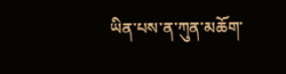ཡིན་པས་ན་ཀུན་མཆོག་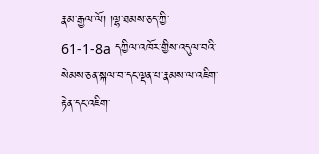རྣམ་རྒྱལ་ལོ། །ལྷ་ཐམས་ཅད་ཀྱི་ 61-1-8a དཀྱིལ་འཁོར་གྱིས་འདུལ་བའི་སེམས་ཅན་སྐལ་བ་དང་ལྡན་པ་རྣམས་ལ་འཇིག་རྟེན་དང་འཇིག་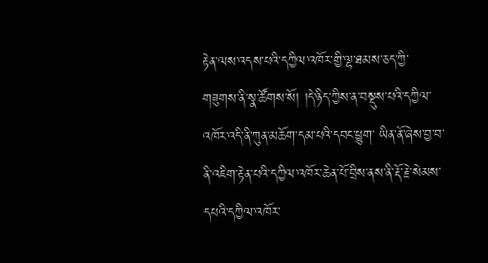རྟེན་ལས་འདས་པའི་དཀྱིལ་འཁོར་གྱི་ལྷ་ཐམས་ཅད་ཀྱི་གཟུགས་ནི་སྣ་ཚོགས་སོ། །དེ་ཉིད་ཀྱིས་ན་བསྡུས་པའི་དཀྱིལ་འཁོར་འདི་ནི་ཀུན་མཆོག་དམ་པའི་དབང་ཕྱུག་ ཡིན་ནོ་ཞེས་བྱ་བ་ནི་འཇིག་རྟེན་པའི་དཀྱིལ་འཁོར་ཆེན་པོ་བྲིས་ནས་ནི་རྡོ་རྗེ་སེམས་དཔའི་དཀྱིལ་འཁོར་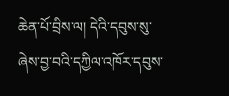ཆེན་པོ་བྲིས་ལ། དེའི་དབུས་སུ་ཞེས་བྱ་བའི་དཀྱིལ་འཁོར་དབུས་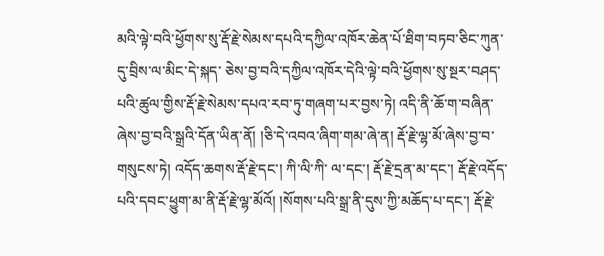མའི་ལྟེ་བའི་ཕྱོགས་སུ་རྡོ་རྗེ་སེམས་དཔའི་དཀྱིལ་འཁོར་ཆེན་པོ་ཐིག་བཏབ་ཅིང་ཀུན་དུ་བྲིས་ལ་མིང་དེ་སྐད་ ཅེས་བྱ་བའི་དཀྱིལ་འཁོར་དེའི་ལྟེ་བའི་ཕྱོགས་སུ་སྔར་བཤད་པའི་ཚུལ་གྱིས་རྡོ་རྗེ་སེམས་དཔའ་རབ་ཏུ་གཞག་པར་བྱས་ཏེ། འདི་ནི་ཆོ་ག་བཞིན་ཞེས་བྱ་བའི་སྒྲའི་དོན་ཡིན་ནོ། །ཅི་དེ་འབའ་ཞིག་གམ་ཞེ་ན། རྡོ་རྗེ་ལྷ་མོ་ཞེས་བྱ་བ་གསུངས་ཏེ། འདོད་ཆགས་རྡོ་རྗེ་དང་། ཀི་ལི་ཀི་ ལ་དང་། རྡོ་རྗེ་དྲན་མ་དང་། རྡོ་རྗེ་འདོད་པའི་དབང་ཕྱུག་མ་ནི་རྡོ་རྗེ་ལྷ་མོའོ། །སོགས་པའི་སྒྲ་ནི་དུས་ཀྱི་མཆོད་པ་དང་། རྡོ་རྗེ་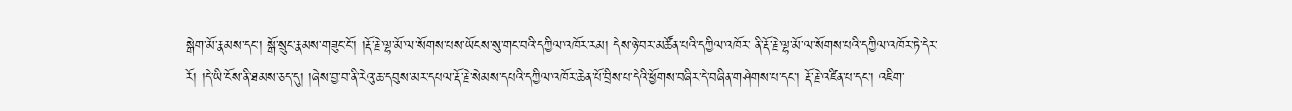སྒེག་མོ་རྣམས་དང་། སྒོ་སྲུང་རྣམས་གཟུང་ངོ་། །རྡོ་རྗེ་ལྷ་མོ་ལ་སོགས་པས་ཡོངས་སུ་གང་བའི་དཀྱིལ་འཁོར་རམ། དེས་ཉེ་བར་མཚོན་པའི་དཀྱིལ་འཁོར་ ནི་རྡོ་རྗེ་ལྷ་མོ་ལ་སོགས་པའི་དཀྱིལ་འཁོར་ཏེ་དེར་རོ། །དེ་ཡི་ངོས་ནི་ཐམས་ཅད་དུ། །ཞེས་བྱ་བ་ནི་རེའུ་ཆ་དབུས་མར་དཔལ་རྡོ་རྗེ་སེམས་དཔའི་དཀྱིལ་འཁོར་ཆེན་པོ་བྲིས་པ་དེའི་ཕྱོགས་བཞིར་དེ་བཞིན་གཤེགས་པ་དང་། རྡོ་རྗེ་འཛིན་པ་དང་། འཇིག་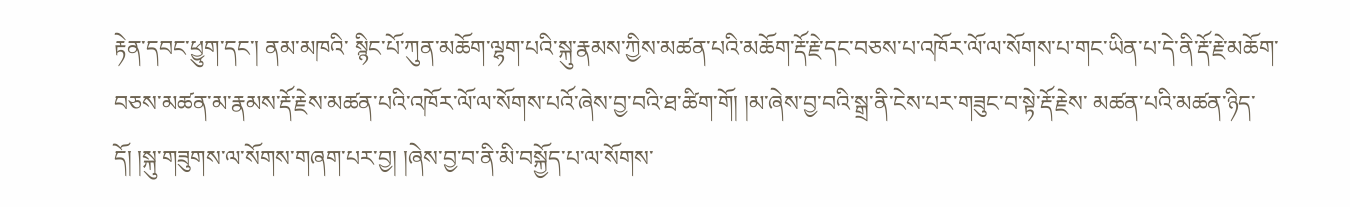རྟེན་དབང་ཕྱུག་དང་། ནམ་མཁའི་ སྙིང་པོ་ཀུན་མཆོག་ལྷག་པའི་སྐུ་རྣམས་ཀྱིས་མཚན་པའི་མཆོག་རྡོ་རྗེ་དང་བཅས་པ་འཁོར་ལོ་ལ་སོགས་པ་གང་ཡིན་པ་དེ་ནི་རྡོ་རྗེ་མཆོག་བཅས་མཚན་མ་རྣམས་རྡོ་རྗེས་མཚན་པའི་འཁོར་ལོ་ལ་སོགས་པའོ་ཞེས་བྱ་བའི་ཐ་ཚིག་གོ། །མ་ཞེས་བྱ་བའི་སྒྲ་ནི་ངེས་པར་གཟུང་བ་སྟེ་རྡོ་རྗེས་ མཚན་པའི་མཚན་ཉིད་དོ། །སྐུ་གཟུགས་ལ་སོགས་གཞག་པར་བྱ། །ཞེས་བྱ་བ་ནི་མི་བསྐྱོད་པ་ལ་སོགས་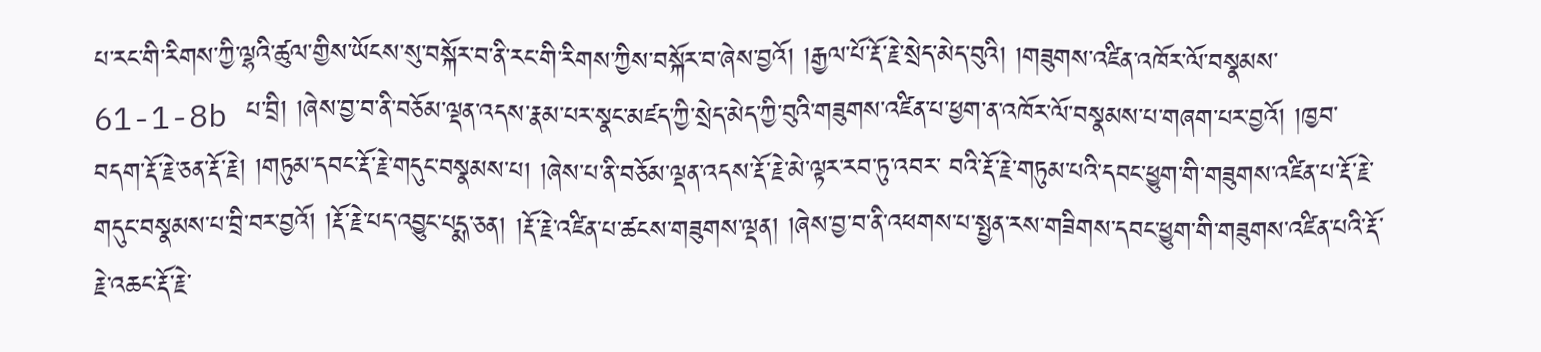པ་རང་གི་རིགས་ཀྱི་ལྷའི་ཚུལ་གྱིས་ཡོངས་སུ་བསྐོར་བ་ནི་རང་གི་རིགས་ཀྱིས་བསྐོར་བ་ཞེས་བྱའོ། །རྒྱལ་པོ་རྡོ་རྗེ་སྲེད་མེད་བུའི། །གཟུགས་འཛིན་འཁོར་ལོ་བསྣམས་ 61-1-8b པ་བྲི། །ཞེས་བྱ་བ་ནི་བཅོམ་ལྡན་འདས་རྣམ་པར་སྣང་མཛད་ཀྱི་སྲེད་མེད་ཀྱི་བུའི་གཟུགས་འཛིན་པ་ཕྱག་ན་འཁོར་ལོ་བསྣམས་པ་གཞག་པར་བྱའོ། །ཁྱབ་བདག་རྡོ་རྗེ་ཅན་རྡོ་རྗེ། །གཏུམ་དབང་རྡོ་རྗེ་གདུང་བསྣམས་པ། །ཞེས་པ་ནི་བཅོམ་ལྡན་འདས་རྡོ་རྗེ་མེ་ལྟར་རབ་ཏུ་འབར་ བའི་རྡོ་རྗེ་གཏུམ་པའི་དབང་ཕྱུག་གི་གཟུགས་འཛིན་པ་རྡོ་རྗེ་གདུང་བསྣམས་པ་བྲི་བར་བྱའོ། །རྡོ་རྗེ་པད་འབྱུང་པདྨ་ཅན། །རྡོ་རྗེ་འཛིན་པ་ཚངས་གཟུགས་ལྡན། །ཞེས་བྱ་བ་ནི་འཕགས་པ་སྤྱན་རས་གཟིགས་དབང་ཕྱུག་གི་གཟུགས་འཛིན་པའི་རྡོ་རྗེ་འཆང་རྡོ་རྗེ་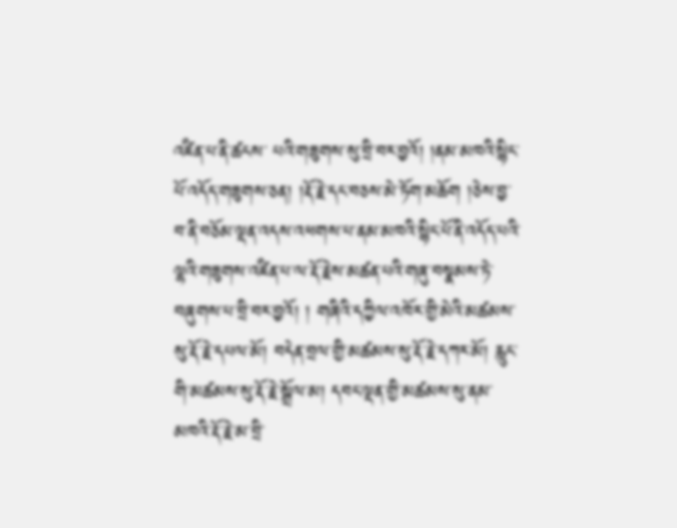འཛིན་པ་ནི་ཚངས་ པའི་གཟུགས་སུ་བྲི་བར་བྱའོ། །ནམ་མཁའི་སྙིང་པོ་འདོད་གཟུགས་ཅན། །རྡོ་རྗེ་དང་བཅས་མེ་ཏོག་མཆོག །ཅེས་བྱ་བ་ནི་བཅོམ་ལྡན་འདས་འཕགས་པ་ནམ་མཁའི་སྙིང་པོ་ནི་འདོད་པའི་ལྷའི་གཟུགས་འཛིན་པ་ལ་རྡོ་རྗེས་མཚན་པའི་གཞུ་བསྣམས་ཏེ་བཞུགས་པ་བྲི་བར་བྱའོ། ། གཞིའི་དཀྱིལ་འཁོར་གྱི་མེའི་མཚམས་སུ་རྡོ་རྗེ་དཔལ་མོ། བདེན་བྲལ་གྱི་མཚམས་སུ་རྡོ་རྗེ་དཀར་མོ། རླུང་གི་མཚམས་སུ་རྡོ་རྗེ་སྒྲོལ་མ། དབང་ལྡན་གྱི་མཚམས་སུ་ནམ་མཁའི་རྡོ་རྗེ་མ་བྲི་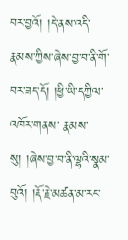བར་བྱའོ། །དེ་ནས་འདི་རྣམས་ཀྱིས་ཞེས་བྱ་བ་ནི་གོ་བར་ཟད་དོ། །ཕྱི་ཡི་དཀྱིལ་འཁོར་གནས་ རྣམས་སུ། །ཞེས་བྱ་བ་ནི་ལྷའི་སྣམ་བུའོ། །རྡོ་རྗེ་མཚན་མ་རང་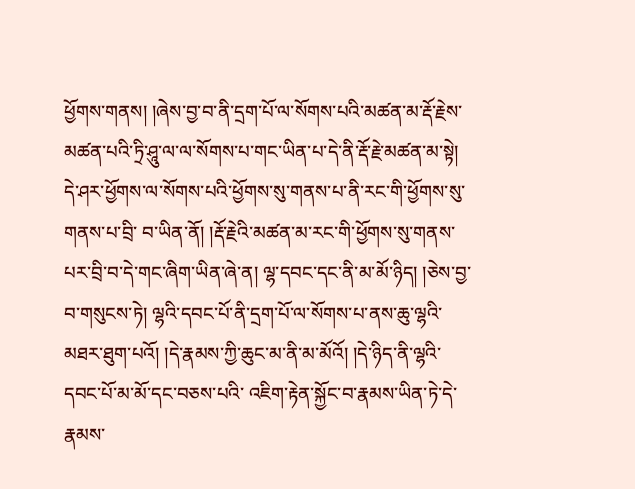ཕྱོགས་གནས། །ཞེས་བྱ་བ་ནི་དྲག་པོ་ལ་སོགས་པའི་མཚན་མ་རྡོ་རྗེས་མཚན་པའི་ཏྲི་ཤཱུ་ལ་ལ་སོགས་པ་གང་ཡིན་པ་དེ་ནི་རྡོ་རྗེ་མཚན་མ་སྟེ། དེ་ཤར་ཕྱོགས་ལ་སོགས་པའི་ཕྱོགས་སུ་གནས་པ་ནི་རང་གི་ཕྱོགས་སུ་གནས་པ་བྲི་ བ་ཡིན་ནོ། །རྡོ་རྗེའི་མཚན་མ་རང་གི་ཕྱོགས་སུ་གནས་པར་བྲི་བ་དེ་གང་ཞིག་ཡིན་ཞེ་ན། ལྷ་དབང་དང་ནི་མ་མོ་ཉིད། །ཅེས་བྱ་བ་གསུངས་ཏེ། ལྷའི་དབང་པོ་ནི་དྲག་པོ་ལ་སོགས་པ་ནས་ཆུ་ལྷའི་མཐར་ཐུག་པའོ། །དེ་རྣམས་ཀྱི་ཆུང་མ་ནི་མ་མོའོ། །དེ་ཉིད་ནི་ལྷའི་དབང་པོ་མ་མོ་དང་བཅས་པའི་ འཇིག་རྟེན་སྐྱོང་བ་རྣམས་ཡིན་ཏེ་དེ་རྣམས་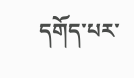དགོད་པར་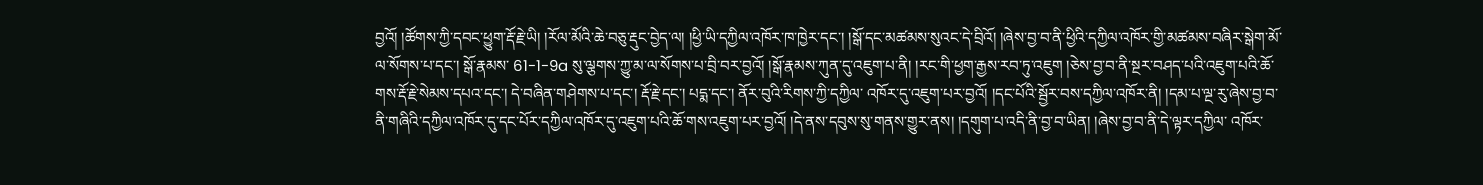བྱའོ། །ཚོགས་ཀྱི་དབང་ཕྱུག་རྡོ་རྗེ་ཡི། །རོལ་མོའི་ཆེ་བཅུ་རྡུང་བྱེད་ལ། །ཕྱི་ཡི་དཀྱིལ་འཁོར་ཁ་ཁྱེར་དང་། །སྒོ་དང་མཚམས་སུའང་དེ་བྲིའོ། །ཞེས་བྱ་བ་ནི་ཕྱིའི་དཀྱིལ་འཁོར་གྱི་མཚམས་བཞིར་སྒེག་མོ་ལ་སོགས་པ་དང་། སྒོ་རྣམས་ 61-1-9a སུ་ལྕགས་ཀྱུ་མ་ལ་སོགས་པ་བྲི་བར་བྱའོ། །སྒོ་རྣམས་ཀུན་དུ་འཇུག་པ་ནི། །རང་གི་ཕྱག་རྒྱས་རབ་ཏུ་འཇུག །ཅེས་བྱ་བ་ནི་སྔར་བཤད་པའི་འཇུག་པའི་ཆོ་གས་རྡོ་རྗེ་སེམས་དཔའ་དང་། དེ་བཞིན་གཤེགས་པ་དང་། རྡོ་རྗེ་དང་། པདྨ་དང་། ནོར་བུའི་རིགས་ཀྱི་དཀྱིལ་ འཁོར་དུ་འཇུག་པར་བྱའོ། །དང་པོའི་སྦྱོར་བས་དཀྱིལ་འཁོར་ནི། །དམ་པ་ལྔ་རུ་ཞེས་བྱ་བ་ནི་གཞིའི་དཀྱིལ་འཁོར་དུ་དང་པོར་དཀྱིལ་འཁོར་དུ་འཇུག་པའི་ཆོ་གས་འཇུག་པར་བྱའོ། །དེ་ནས་དབུས་སུ་གནས་གྱུར་ནས། །དགུག་པ་འདི་ནི་བྱ་བ་ཡིན། །ཞེས་བྱ་བ་ནི་དེ་ལྟར་དཀྱིལ་ འཁོར་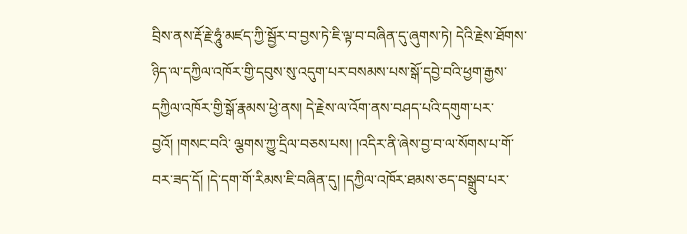བྲིས་ནས་རྡོ་རྗེ་ཧཱུཾ་མཛད་ཀྱི་སྦྱོར་བ་བྱས་ཏེ་ཇི་ལྟ་བ་བཞིན་དུ་ཞུགས་ཏེ། དེའི་རྗེས་ཐོགས་ཉིད་ལ་དཀྱིལ་འཁོར་གྱི་དབུས་སུ་འདུག་པར་བསམས་པས་སྒོ་དབྱེ་བའི་ཕྱག་རྒྱས་དཀྱིལ་འཁོར་གྱི་སྒོ་རྣམས་ཕྱེ་ནས། དེ་རྗེས་ལ་འོག་ནས་བཤད་པའི་དགུག་པར་བྱའོ། །གསང་བའི་ ལྕགས་ཀྱུ་དྲིལ་བཅས་པས། །འདིར་ནི་ཞེས་བྱ་བ་ལ་སོགས་པ་གོ་བར་ཟད་དོ། །དེ་དག་གོ་རིམས་ཇི་བཞིན་དུ། །དཀྱིལ་འཁོར་ཐམས་ཅད་བསྒྲུབ་པར་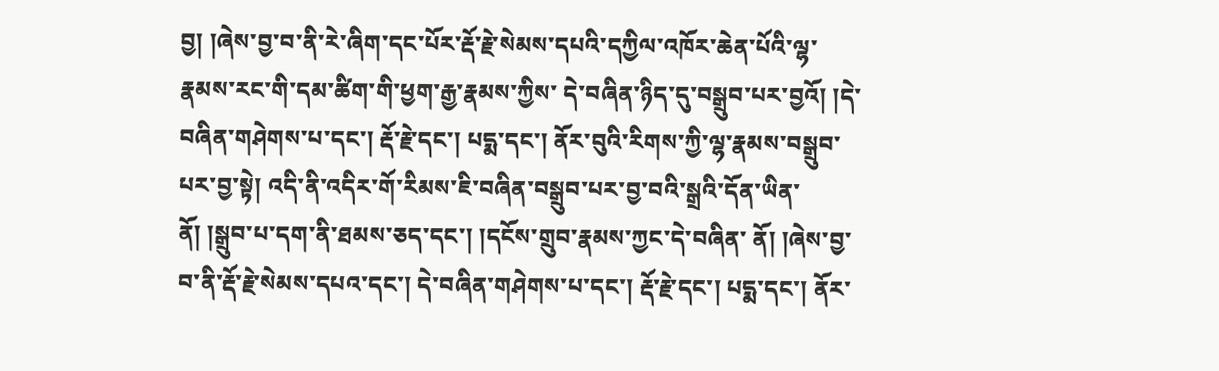བྱ། །ཞེས་བྱ་བ་ནི་རེ་ཞིག་དང་པོར་རྡོ་རྗེ་སེམས་དཔའི་དཀྱིལ་འཁོར་ཆེན་པོའི་ལྷ་རྣམས་རང་གི་དམ་ཚིག་གི་ཕྱག་རྒྱ་རྣམས་ཀྱིས་ དེ་བཞིན་ཉིད་དུ་བསྒྲུབ་པར་བྱའོ། །དེ་བཞིན་གཤེགས་པ་དང་། རྡོ་རྗེ་དང་། པདྨ་དང་། ནོར་བུའི་རིགས་ཀྱི་ལྷ་རྣམས་བསྒྲུབ་པར་བྱ་སྟེ། འདི་ནི་འདིར་གོ་རིམས་ཇི་བཞིན་བསྒྲུབ་པར་བྱ་བའི་སྒྲའི་དོན་ཡིན་ནོ། །སྒྲུབ་པ་དག་ནི་ཐམས་ཅད་དང་། །དངོས་གྲུབ་རྣམས་ཀྱང་དེ་བཞིན་ ནོ། །ཞེས་བྱ་བ་ནི་རྡོ་རྗེ་སེམས་དཔའ་དང་། དེ་བཞིན་གཤེགས་པ་དང་། རྡོ་རྗེ་དང་། པདྨ་དང་། ནོར་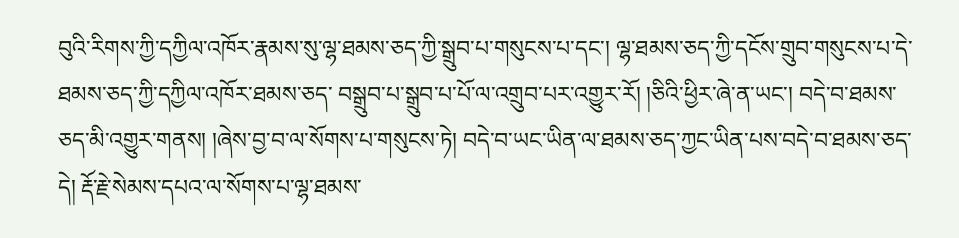བུའི་རིགས་ཀྱི་དཀྱིལ་འཁོར་རྣམས་སུ་ལྷ་ཐམས་ཅད་ཀྱི་སྒྲུབ་པ་གསུངས་པ་དང་། ལྷ་ཐམས་ཅད་ཀྱི་དངོས་གྲུབ་གསུངས་པ་དེ་ཐམས་ཅད་ཀྱི་དཀྱིལ་འཁོར་ཐམས་ཅད་ བསྒྲུབ་པ་སྒྲུབ་པ་པོ་ལ་འགྲུབ་པར་འགྱུར་རོ། །ཅིའི་ཕྱིར་ཞེ་ན་ཡང་། བདེ་བ་ཐམས་ཅད་མི་འགྱུར་གནས། །ཞེས་བྱ་བ་ལ་སོགས་པ་གསུངས་ཏེ། བདེ་བ་ཡང་ཡིན་ལ་ཐམས་ཅད་ཀྱང་ཡིན་པས་བདེ་བ་ཐམས་ཅད་དེ། རྡོ་རྗེ་སེམས་དཔའ་ལ་སོགས་པ་ལྷ་ཐམས་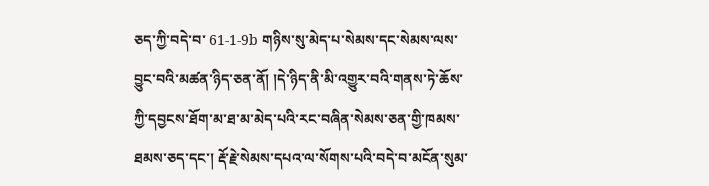ཅད་ཀྱི་བདེ་བ་ 61-1-9b གཉིས་སུ་མེད་པ་སེམས་དང་སེམས་ལས་བྱུང་བའི་མཚན་ཉིད་ཅན་ནོ། །དེ་ཉིད་ནི་མི་འགྱུར་བའི་གནས་ཏེ་ཆོས་ཀྱི་དབྱངས་ཐོག་མ་ཐ་མ་མེད་པའི་རང་བཞིན་སེམས་ཅན་གྱི་ཁམས་ཐམས་ཅད་དང་། རྡོ་རྗེ་སེམས་དཔའ་ལ་སོགས་པའི་བདེ་བ་མངོན་སུམ་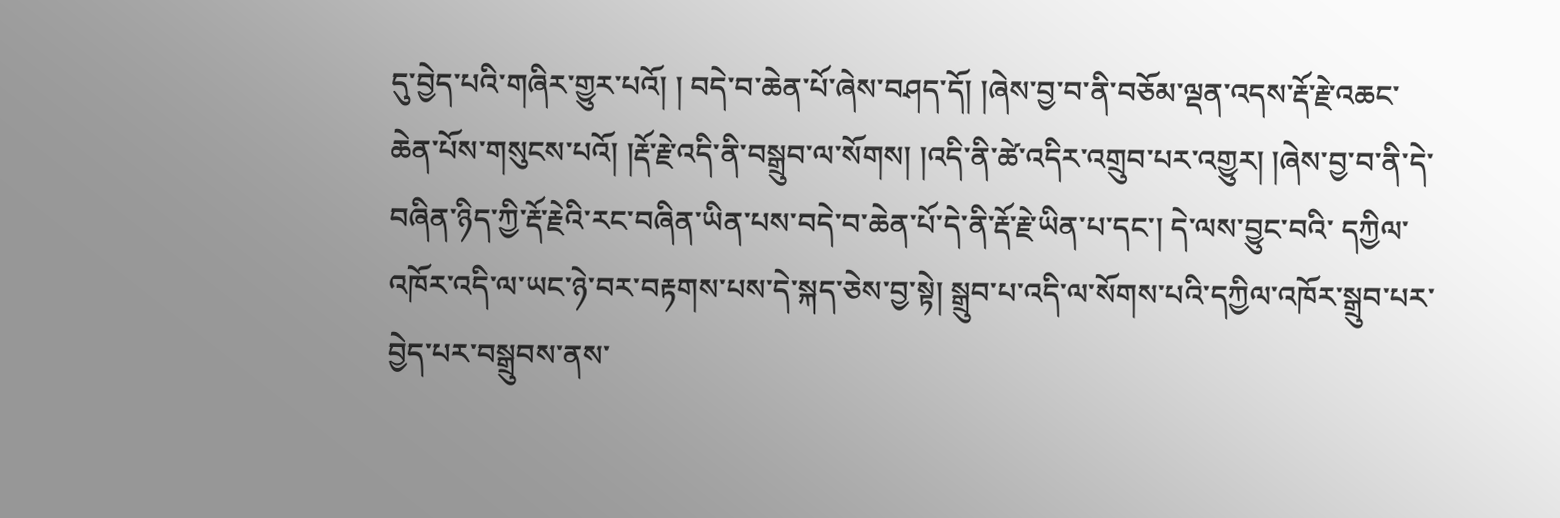དུ་བྱེད་པའི་གཞིར་གྱུར་པའོ། ། བདེ་བ་ཆེན་པོ་ཞེས་བཤད་དོ། །ཞེས་བྱ་བ་ནི་བཅོམ་ལྡན་འདས་རྡོ་རྗེ་འཆང་ཆེན་པོས་གསུངས་པའོ། །རྡོ་རྗེ་འདི་ནི་བསྒྲུབ་ལ་སོགས། །འདི་ནི་ཚེ་འདིར་འགྲུབ་པར་འགྱུར། །ཞེས་བྱ་བ་ནི་དེ་བཞིན་ཉིད་ཀྱི་རྡོ་རྗེའི་རང་བཞིན་ཡིན་པས་བདེ་བ་ཆེན་པོ་དེ་ནི་རྡོ་རྗེ་ཡིན་པ་དང་། དེ་ལས་བྱུང་བའི་ དཀྱིལ་འཁོར་འདི་ལ་ཡང་ཉེ་བར་བརྟགས་པས་དེ་སྐད་ཅེས་བྱ་སྟེ། སྒྲུབ་པ་འདི་ལ་སོགས་པའི་དཀྱིལ་འཁོར་སྒྲུབ་པར་བྱེད་པར་བསྒྲུབས་ནས་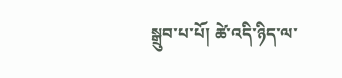སྒྲུབ་པ་པོ། ཚེ་འདི་ཉིད་ལ་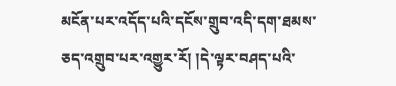མངོན་པར་འདོད་པའི་དངོས་གྲུབ་འདི་དག་ཐམས་ཅད་འགྲུབ་པར་འགྱུར་རོ། །དེ་ལྟར་བཤད་པའི་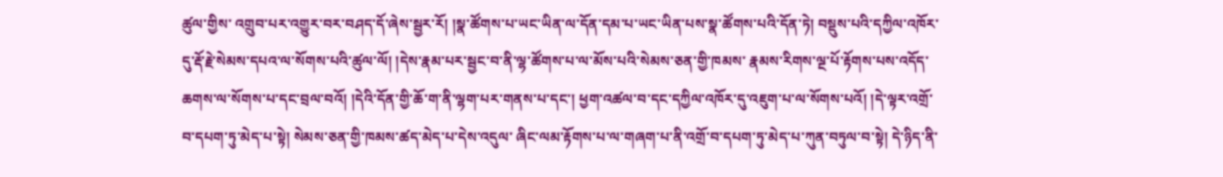ཚུལ་གྱིས་ འགྲུབ་པར་འགྱུར་བར་བཤད་དོ་ཞེས་སྦྱར་རོ། །སྣ་ཚོགས་པ་ཡང་ཡིན་ལ་དོན་དམ་པ་ཡང་ཡིན་པས་སྣ་ཚོགས་པའི་དོན་ཏེ། བསྡུས་པའི་དཀྱིལ་འཁོར་དུ་རྡོ་རྗེ་སེམས་དཔའ་ལ་སོགས་པའི་ཚུལ་ལོ། །དེས་རྣམ་པར་སྦྱང་བ་ནི་ལྷ་ཚོགས་པ་ལ་མོས་པའི་སེམས་ཅན་གྱི་ཁམས་ རྣམས་རིགས་ལྔ་པོ་རྟོགས་པས་འདོད་ཆགས་ལ་སོགས་པ་དང་བྲལ་བའོ། །དེའི་དོན་གྱི་ཆོ་ག་ནི་ལྷག་པར་གནས་པ་དང་། ཕྱག་འཚལ་བ་དང་དཀྱིལ་འཁོར་དུ་འཇུག་པ་ལ་སོགས་པའོ། །དེ་ལྟར་འགྲོ་བ་དཔག་ཏུ་མེད་པ་སྟེ། སེམས་ཅན་གྱི་ཁམས་ཚད་མེད་པ་དེས་འདུལ་ ཞིང་ལམ་རྟོགས་པ་ལ་གཞག་པ་ནི་འགྲོ་བ་དཔག་ཏུ་མེད་པ་ཀུན་བཏུལ་བ་སྟེ། དེ་ཉིད་ནི་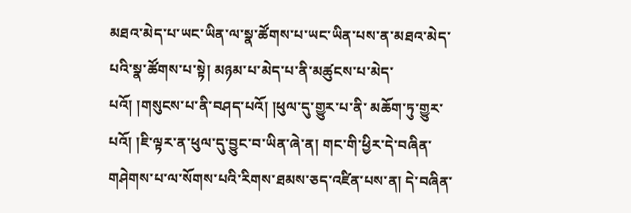མཐའ་མེད་པ་ཡང་ཡིན་ལ་སྣ་ཚོགས་པ་ཡང་ཡིན་པས་ན་མཐའ་མེད་པའི་སྣ་ཚོགས་པ་སྟེ། མཉམ་པ་མེད་པ་ནི་མཚུངས་པ་མེད་པའོ། །གསུངས་པ་ནི་བཤད་པའོ། །ཕུལ་དུ་གྱུར་པ་ནི་ མཆོག་ཏུ་གྱུར་པའོ། །ཇི་ལྟར་ན་ཕུལ་དུ་བྱུང་བ་ཡིན་ཞེ་ན། གང་གི་ཕྱིར་དེ་བཞིན་གཤེགས་པ་ལ་སོགས་པའི་རིགས་ཐམས་ཅད་འཛིན་པས་ན། དེ་བཞིན་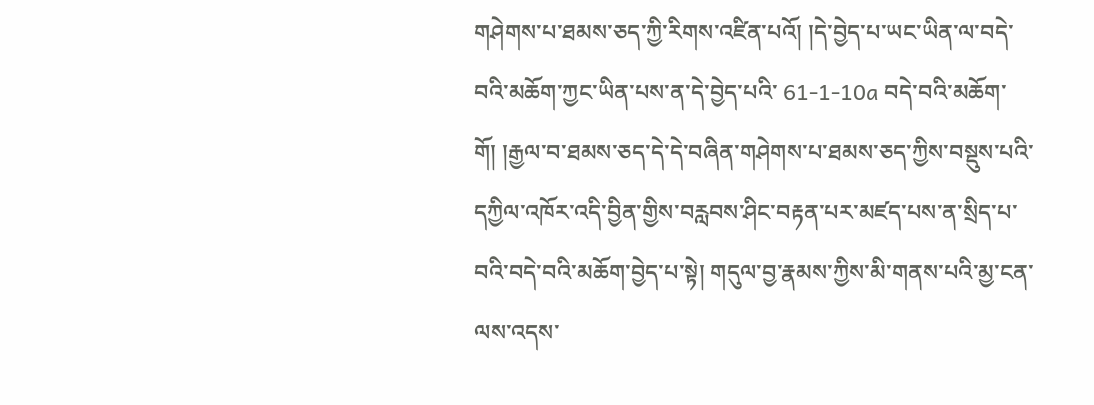གཤེགས་པ་ཐམས་ཅད་ཀྱི་རིགས་འཛིན་པའོ། །དེ་བྱེད་པ་ཡང་ཡིན་ལ་བདེ་བའི་མཆོག་ཀྱང་ཡིན་པས་ན་དེ་བྱེད་པའི་ 61-1-10a བདེ་བའི་མཆོག་གོ། །རྒྱལ་བ་ཐམས་ཅད་དེ་དེ་བཞིན་གཤེགས་པ་ཐམས་ཅད་ཀྱིས་བསྡུས་པའི་དཀྱིལ་འཁོར་འདི་བྱིན་གྱིས་བརླབས་ཤིང་བརྟན་པར་མཛད་པས་ན་སྲིད་པ་བའི་བདེ་བའི་མཆོག་བྱེད་པ་སྟེ། གདུལ་བྱ་རྣམས་ཀྱིས་མི་གནས་པའི་མྱ་ངན་ལས་འདས་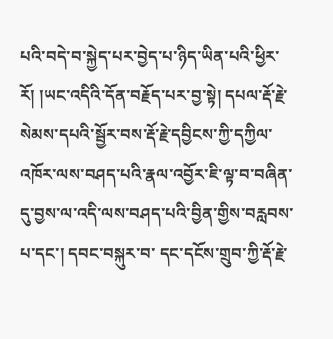པའི་བདེ་བ་སྐྱེད་པར་བྱེད་པ་ཉིད་ཡིན་པའི་ཕྱིར་རོ། །ཡང་འདིའི་དོན་བརྗོད་པར་བྱ་སྟེ། དཔལ་རྡོ་རྗེ་སེམས་དཔའི་སྦྱོར་བས་རྡོ་རྗེ་དབྱིངས་ཀྱི་དཀྱིལ་འཁོར་ལས་བཤད་པའི་རྣལ་འབྱོར་ཇི་ལྟ་བ་བཞིན་དུ་བྱས་ལ་འདི་ལས་བཤད་པའི་བྱིན་གྱིས་བརླབས་པ་དང་། དབང་བསྐུར་བ་ དང་དངོས་གྲུབ་ཀྱི་རྡོ་རྗེ་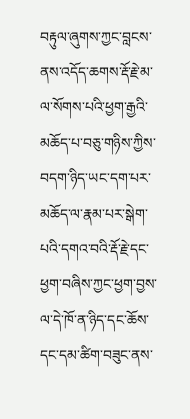བརྟུལ་ཞུགས་ཀྱང་བླངས་ནས་འདོད་ཆགས་རྡོ་རྗེ་མ་ལ་སོགས་པའི་ཕྱག་རྒྱའི་མཆོད་པ་བཅུ་གཉིས་ཀྱིས་བདག་ཉིད་ཡང་དག་པར་མཆོད་ལ་རྣམ་པར་སྒེག་པའི་དགའ་བའི་རྡོ་རྗེ་དང་ཕྱག་བཞིས་ཀྱང་ཕྱག་བྱས་ལ་དེ་ཁོ་ན་ཉིད་དང་ཆོས་དང་དམ་ཚིག་བཟུང་ནས་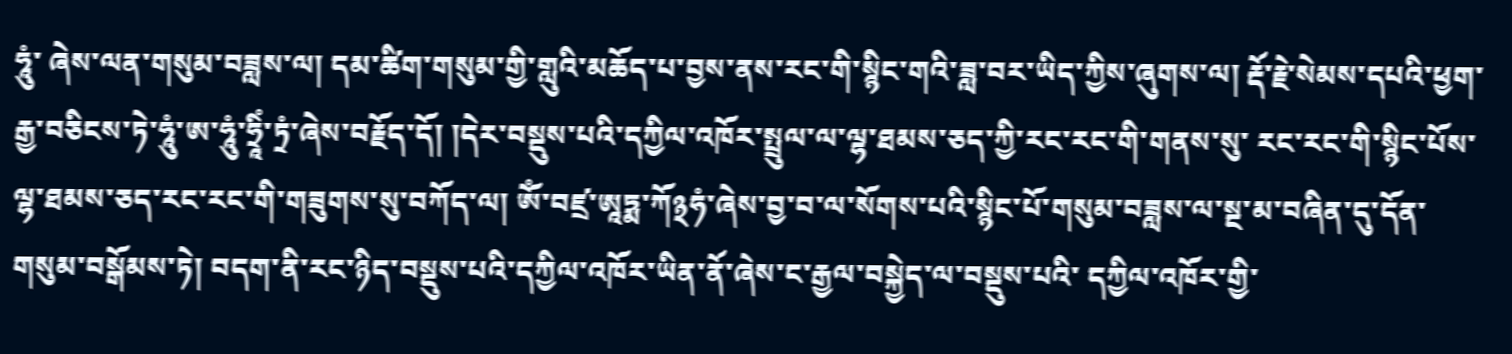ཧཱུཾ་ ཞེས་ལན་གསུམ་བཟླས་ལ། དམ་ཚིག་གསུམ་གྱི་གླུའི་མཆོད་པ་བྱས་ནས་རང་གི་སྙིང་གའི་ཟླ་བར་ཡིད་ཀྱིས་ཞུགས་ལ། རྡོ་རྗེ་སེམས་དཔའི་ཕྱག་རྒྱ་བཅིངས་ཏེ་ཧཱུཾ་ཨ་ཧཱུཾ་ཧྲཱིཾ་ཏྲཾ་ཞེས་བརྗོད་དོ། །དེར་བསྡུས་པའི་དཀྱིལ་འཁོར་སྤྲུལ་ལ་ལྷ་ཐམས་ཅད་ཀྱི་རང་རང་གི་གནས་སུ་ རང་རང་གི་སྙིང་པོས་ལྷ་ཐམས་ཅད་རང་རང་གི་གཟུགས་སུ་བཀོད་ལ། ཨོཾ་བཛྲ་ཨཱཏྨ་ཀོ྅ཧཾ་ཞེས་བྱ་བ་ལ་སོགས་པའི་སྙིང་པོ་གསུམ་བཟླས་ལ་སྔ་མ་བཞིན་དུ་དོན་གསུམ་བསྒོམས་ཏེ། བདག་ནི་རང་ཉིད་བསྡུས་པའི་དཀྱིལ་འཁོར་ཡིན་ནོ་ཞེས་ང་རྒྱལ་བསྐྱེད་ལ་བསྡུས་པའི་ དཀྱིལ་འཁོར་གྱི་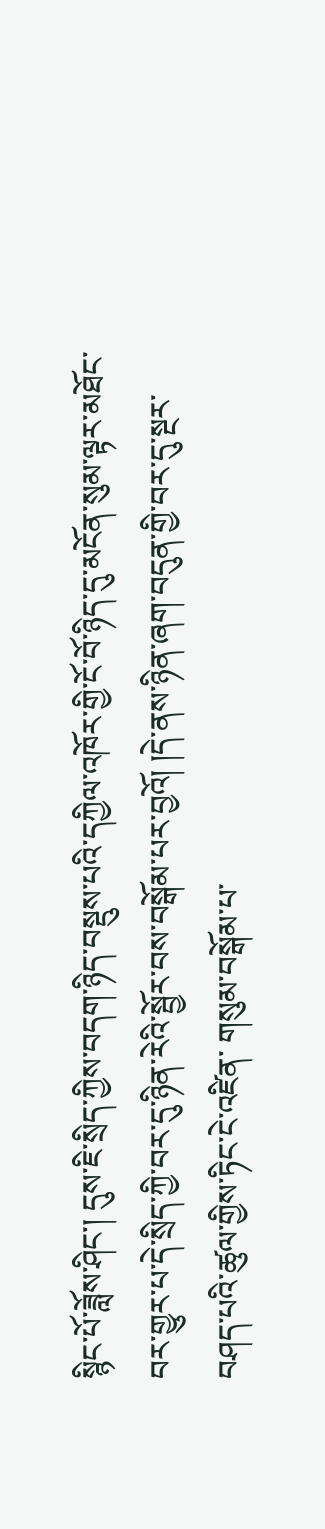སྙིང་པོ་ཟློས་ཤིང་། དུས་ཇི་སྲིད་ཀྱིས་བདག་ཉིད་བསྡུས་པའི་དཀྱིལ་འཁོར་གྱི་ངོ་བོ་ཉིད་དུ་མངོན་སུམ་ལྟར་མཐོང་བར་གྱུར་པ་དེ་སྲིད་ཀྱི་བར་དུ་ཉིན་རེའི་སྦྱོར་བས་བསྒོམ་པར་བྱའོ། །དེ་ནས་ཉིན་ཞག་བདུན་གྱི་བར་དུ་སྔར་བཤད་པའི་ཚུལ་གྱིས་ཏིང་ངེ་འཛིན་ གསུམ་བསྒོམ་པ་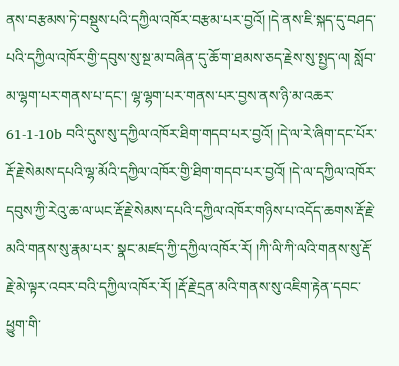ནས་བརྩམས་ཏེ་བསྡུས་པའི་དཀྱིལ་འཁོར་བརྩམ་པར་བྱའོ། །དེ་ནས་ཇི་སྐད་དུ་བཤད་པའི་དཀྱིལ་འཁོར་གྱི་དབུས་སུ་སྔ་མ་བཞིན་དུ་ཆོ་ག་ཐམས་ཅད་རྗེས་སུ་སྤྱད་ལ། སློབ་མ་ལྷག་པར་གནས་པ་དང་། ལྷ་ལྷག་པར་གནས་པར་བྱས་ནས་ཉི་མ་འཆར་ 61-1-10b བའི་དུས་སུ་དཀྱིལ་འཁོར་ཐིག་གདབ་པར་བྱའོ། །དེ་ལ་རེ་ཞིག་དང་པོར་རྡོ་རྗེ་སེམས་དཔའི་ལྷ་མོའི་དཀྱིལ་འཁོར་གྱི་ཐིག་གདབ་པར་བྱའོ། །དེ་ལ་དཀྱིལ་འཁོར་དབུས་ཀྱི་རེའུ་ཆ་ལ་ཡང་རྡོ་རྗེ་སེམས་དཔའི་དཀྱིལ་འཁོར་གཉིས་པ་འདོད་ཆགས་རྡོ་རྗེ་མའི་གནས་སུ་རྣམ་པར་ སྣང་མཛད་ཀྱི་དཀྱིལ་འཁོར་རོ། །ཀི་ལི་ཀི་ལའི་གནས་སུ་རྡོ་རྗེ་མེ་ལྟར་འབར་བའི་དཀྱིལ་འཁོར་རོ། །རྡོ་རྗེ་དྲན་མའི་གནས་སུ་འཇིག་རྟེན་དབང་ཕྱུག་གི་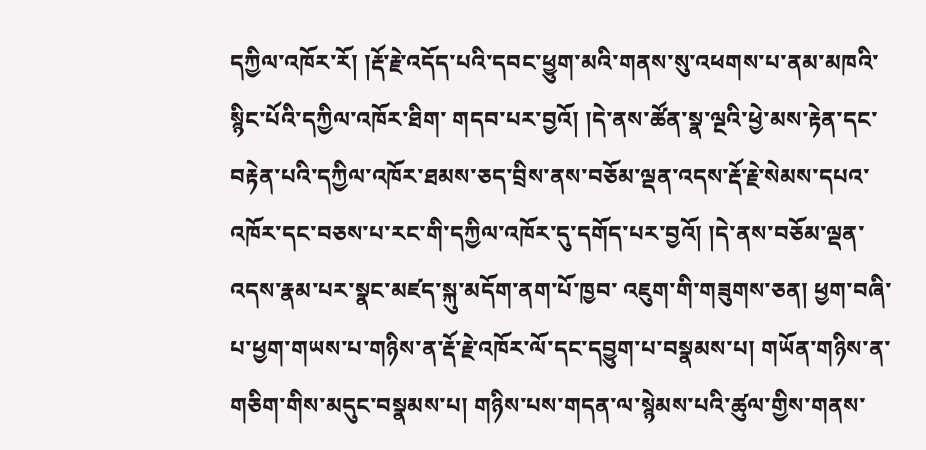དཀྱིལ་འཁོར་རོ། །རྡོ་རྗེ་འདོད་པའི་དབང་ཕྱུག་མའི་གནས་སུ་འཕགས་པ་ནམ་མཁའི་སྙིང་པོའི་དཀྱིལ་འཁོར་ཐིག་ གདབ་པར་བྱའོ། །དེ་ནས་ཚོན་སྣ་ལྔའི་ཕྱེ་མས་རྟེན་དང་བརྟེན་པའི་དཀྱིལ་འཁོར་ཐམས་ཅད་བྲིས་ནས་བཅོམ་ལྡན་འདས་རྡོ་རྗེ་སེམས་དཔའ་འཁོར་དང་བཅས་པ་རང་གི་དཀྱིལ་འཁོར་དུ་དགོད་པར་བྱའོ། །དེ་ནས་བཅོམ་ལྡན་འདས་རྣམ་པར་སྣང་མཛད་སྐུ་མདོག་ནག་པོ་ཁྱབ་ འཇུག་གི་གཟུགས་ཅན། ཕྱག་བཞི་པ་ཕྱག་གཡས་པ་གཉིས་ན་རྡོ་རྗེ་འཁོར་ལོ་དང་དབྱུག་པ་བསྣམས་པ། གཡོན་གཉིས་ན་གཅིག་གིས་མདུང་བསྣམས་པ། གཉིས་པས་གདན་ལ་སྙེམས་པའི་ཚུལ་གྱིས་གནས་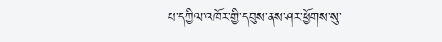པ་དཀྱིལ་འཁོར་གྱི་དབུས་ནས་ཤར་ཕྱོགས་སུ་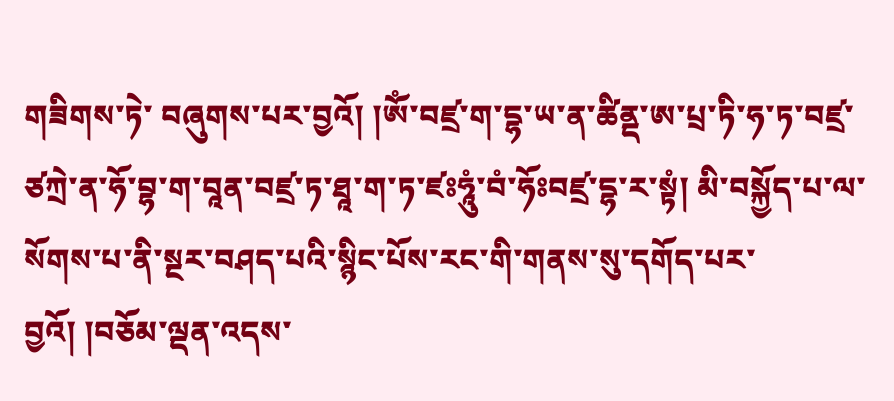གཟིགས་ཏེ་ བཞུགས་པར་བྱའོ། །ཨོཾ་བཛྲ་ག་དྷ་ཡ་ན་ཚིནྡ་ཨ་པྲ་ཏི་ཧ་ཏ་བཛྲ་ཙཀྲེ་ན་ཧོ་བྷ་ག་བཱན་བཛྲ་ཏ་ཐཱ་ག་ཏ་ཛཿཧཱུཾ་བཾ་ཧོཿབཛྲ་དྷ་ར་སྟཾ། མི་བསྐྱོད་པ་ལ་སོགས་པ་ནི་སྔར་བཤད་པའི་སྙིང་པོས་རང་གི་གནས་སུ་དགོད་པར་བྱའོ། །བཅོམ་ལྡན་འདས་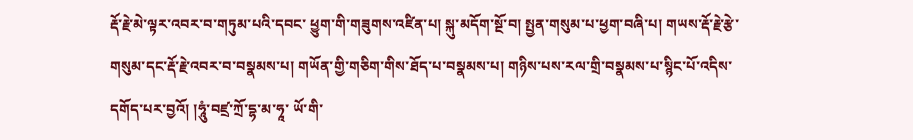རྡོ་རྗེ་མེ་ལྟར་འབར་བ་གཏུམ་པའི་དབང་ ཕྱུག་གི་གཟུགས་འཛིན་པ། སྐུ་མདོག་སྔོ་བ། སྤྱན་གསུམ་པ་ཕྱག་བཞི་པ། གཡས་རྡོ་རྗེ་རྩེ་གསུམ་དང་རྡོ་རྗེ་འབར་བ་བསྣམས་པ། གཡོན་གྱི་གཅིག་གིས་ཐོད་པ་བསྣམས་པ། གཉིས་པས་རལ་གྲི་བསྣམས་པ་སྙིང་པོ་འདིས་དགོད་པར་བྱའོ། །ཧཱུཾ་བཛྲ་ཀྲོ་དྷ་མ་ཧཱ་ ཡོ་གི་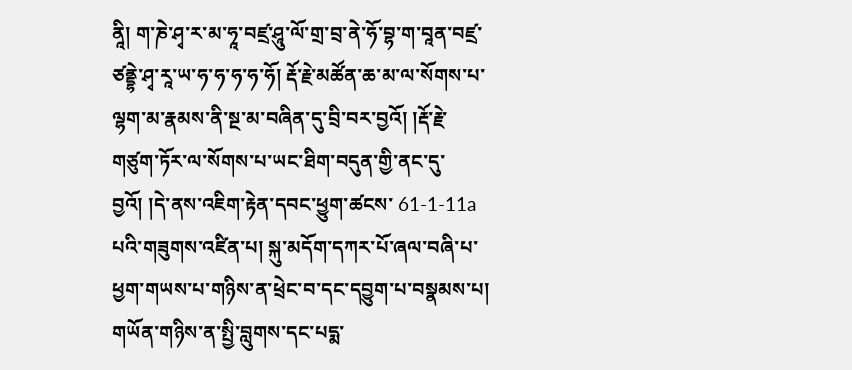ནཱི། ག་ཎེ་ཤྭ་ར་མ་ཧཱ་བཛྲ་ཤཱུ་ལོ་གྲ་བྲ་ནེ་ཧོ་བྷ་ག་བཱན་བཛྲ་ཙནྡྷེ་ཤྭ་རཱ་ཡ་ཧ་ཧ་ཧ་ཧ་ཧོ། རྡོ་རྗེ་མཚོན་ཆ་མ་ལ་སོགས་པ་ལྷག་མ་རྣམས་ནི་སྔ་མ་བཞིན་དུ་བྲི་བར་བྱའོ། །རྡོ་རྗེ་གཙུག་ཏོར་ལ་སོགས་པ་ཡང་ཐིག་བདུན་གྱི་ནང་དུ་བྱའོ། །དེ་ནས་འཇིག་རྟེན་དབང་ཕྱུག་ཚངས་ 61-1-11a པའི་གཟུགས་འཛིན་པ། སྐུ་མདོག་དཀར་པོ་ཞལ་བཞི་པ་ཕྱག་གཡས་པ་གཉིས་ན་ཕྲེང་བ་དང་དབྱུག་པ་བསྣམས་པ། གཡོན་གཉིས་ན་སྤྱི་བླུགས་དང་པདྨ་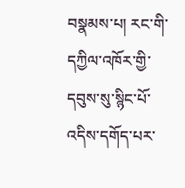བསྣམས་པ། རང་གི་དཀྱིལ་འཁོར་གྱི་དབུས་སུ་སྙིང་པོ་འདིས་དགོད་པར་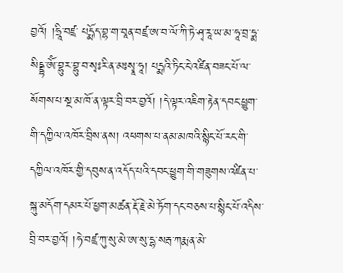བྱའོ། །ཧྲཱི་བཛྲ་ པདྨོད་བྷ་ག་བཱན་བཛྲ་ཨ་བ་ལོ་ཀི་ཏེ་ཤྭ་རཱ་ཡ་མ་ཧཱ་བྲ་ཧྨ་སིདྡྷ་ཨོཾ་བྷུར་བྷུ་བ་སྭཿརི་ན་མཿསྭཱ་ཧཱ། པདྨའི་ཏིང་ངེ་འཛིན་བཟང་པོ་ལ་སོགས་པ་སྔ་མ་ཁོ་ན་ལྟར་བྲི་བར་བྱའོ། །དེ་ལྟར་འཇིག་རྟེན་དབང་ཕྱུག་གི་དཀྱིལ་འཁོར་བྲིས་ནས། འཕགས་པ་ནམ་མཁའི་སྙིང་པོ་རང་གི་ དཀྱིལ་འཁོར་གྱི་དབུས་ན་འདོད་པའི་དབང་ཕྱུག་གི་གཟུགས་འཛིན་པ་སྐུ་མདོག་དམར་པོ་ཕྱག་མཚན་རྡོ་རྗེ་མེ་ཏོག་དང་བཅས་པ་སྙིང་པོ་འདིས་བྲི་བར་བྱའོ། །ཧེ་བཛྲ་ཀུ་སུ་མེ་ཨ་སུ་དྷ་སརྦ་ཀརྨ་ན་མེ་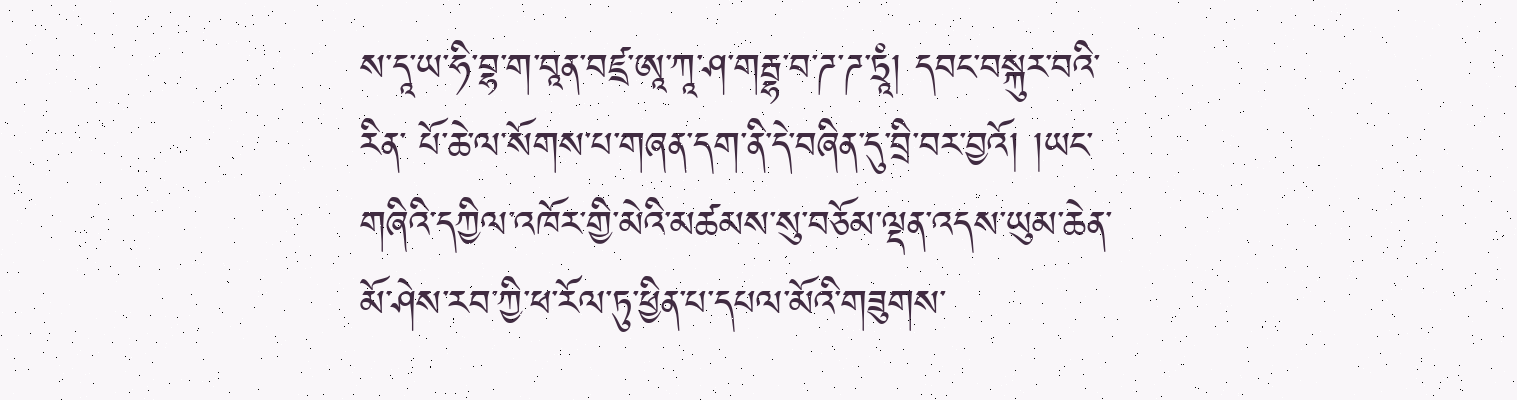ས་དཱ་ཡ་ཧི་བྷ་ག་བཱན་བཛྲ་ཨཱ་ཀཱ་ཤ་གརྦྷ་བ་ཌ་ཌ་ཏྲཱཾ། དབང་བསྐུར་བའི་རིན་ པོ་ཆེ་ལ་སོགས་པ་གཞན་དག་ནི་དེ་བཞིན་དུ་བྲི་བར་བྱའོ། །ཡང་གཞིའི་དཀྱིལ་འཁོར་གྱི་མེའི་མཚམས་སུ་བཅོམ་ལྡན་འདས་ཡུམ་ཆེན་མོ་ཤེས་རབ་ཀྱི་ཕ་རོལ་ཏུ་ཕྱིན་པ་དཔལ་མོའི་གཟུགས་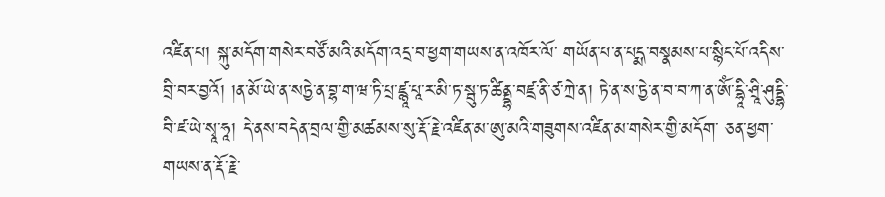འཛིན་པ། སྐུ་མདོག་གསེར་བཙོ་མའི་མདོག་འདྲ་བ་ཕྱག་གཡས་ན་འཁོར་ལོ་ གཡོན་པ་ན་པདྨ་བསྣམས་པ་སྙིང་པོ་འདིས་བྲི་བར་བྱའོ། །ན་མོ་ཡེ་ན་སཏྱེ་ན་བྷ་ག་ཝ་ཏི་པྲ་ཛྙཱ་པཱ་ར་མི་ཏ་སྦུ་ཏ་ཚིནྡྷ་བཛྲ་ནི་ཙ་ཀྲེ་ན། ཏེ་ན་ས་ཏྱེ་ན་བ་བ་ཀ་ན་ཨོཾ་དྷཱི་ཤྲཱི་ཤུདྡྷི་བི་ཛ་ཡེ་སྭཱ་ཧཱ། དེ་ནས་བདེན་བྲལ་གྱི་མཚམས་སུ་རྡོ་རྗེ་འཛིན་མ་ཨུ་མའི་གཟུགས་འཛིན་མ་གསེར་གྱི་མདོག་ ཅན་ཕྱག་གཡས་ན་རྡོ་རྗེ་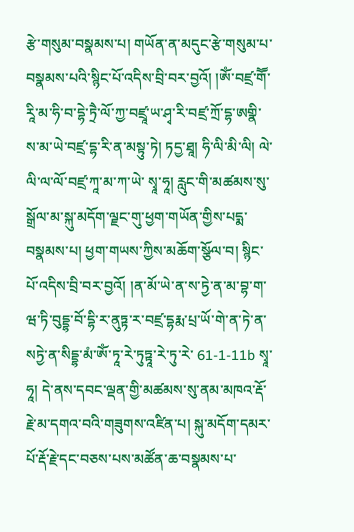རྩེ་གསུམ་བསྣམས་པ། གཡོན་ན་མདུང་རྩེ་གསུམ་པ་བསྣམས་པའི་སྙིང་པོ་འདིས་བྲི་བར་བྱའོ། །ཨོཾ་བཛྲ་གཽ་རཱི་མ་ཧི་བ་དྷེ་ཏྲཻ་ལོ་ཀྱ་བཛྲཱ་ཡ་ཤྭ་རི་བཛྲ་ཀྲོ་དྷ་ཨགྣི་ས་མ་ཡེ་བཛྲ་དྷ་རི་ན་མསྟུ་ཏེ། ཏདྱ་ཐཱ། ཧི་ལི་མི་ལི། ལེ་ལི་ལ་ལོ་བཛྲ་ཀཱ་མ་ཀ་ཡེ་ སྭཱ་ཧཱ། རླུང་གི་མཚམས་སུ་སྒྲོལ་མ་སྐུ་མདོག་ལྗང་གུ་ཕྱག་གཡོན་གྱིས་པདྨ་བསྣམས་པ། ཕྱག་གཡས་ཀྱིས་མཆོག་སྩོལ་བ། སྙིང་པོ་འདིས་བྲི་བར་བྱའོ། །ན་མོ་ཡེ་ན་ས་ཏྱེ་ན་མ་བྷ་ག་ཝ་ཏི་བུདྡྷ་བོ་དྷི་ར་ནུཏྟ་ར་བཛྲ་དྷརྨ་པྲ་ཡོ་གེ་ན་ཏེ་ན་སཏྱེ་ན་སིདྡྷ་མཾ་ཨོཾ་ཏཱ་རེ་ཏུཏྟཱ་རེ་ཏུ་རེ་ 61-1-11b སྭཱ་ཧཱ། དེ་ནས་དབང་ལྡན་གྱི་མཚམས་སུ་ནམ་མཁའ་རྡོ་རྗེ་མ་དགའ་བའི་གཟུགས་འཛིན་པ། སྐུ་མདོག་དམར་པོ་རྡོ་རྗེ་དང་བཅས་པས་མཚོན་ཆ་བསྣམས་པ་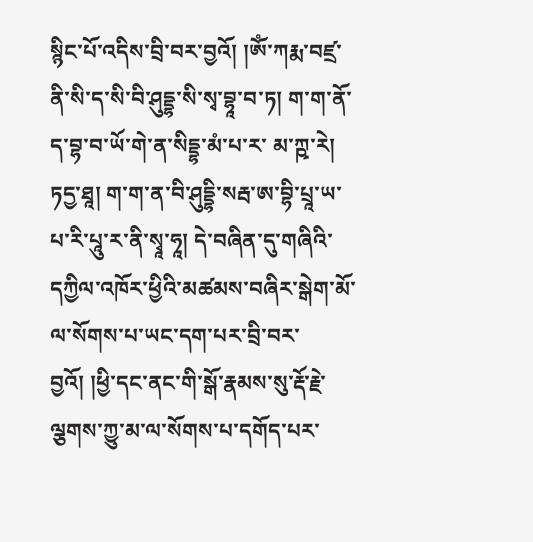སྙིང་པོ་འདིས་བྲི་བར་བྱའོ། །ཨོཾ་ཀརྨ་བཛྲ་ནི་སི་ད་སི་བི་ཤུདྡྷ་སི་སྭ་བྷཱ་བ་ཏ། ག་ག་ནོ་ད་བྷ་བ་ཡོ་གེ་ན་སིདྡྷ་མཾ་པ་ར་ མ་ཀྵ་རེ། ཏདྱ་ཐཱ། ག་ག་ན་བི་ཤུདྡྷི་སརྦ་ཨ་བྷི་པྲཱ་ཡ་པ་རི་པཱུ་ར་ནི་སྭཱ་ཧཱ། དེ་བཞིན་དུ་གཞིའི་དཀྱིལ་འཁོར་ཕྱིའི་མཚམས་བཞིར་སྒེག་མོ་ལ་སོགས་པ་ཡང་དག་པར་བྲི་བར་བྱའོ། །ཕྱི་དང་ནང་གི་སྒོ་རྣམས་སུ་རྡོ་རྗེ་ལྕགས་ཀྱུ་མ་ལ་སོགས་པ་དགོད་པར་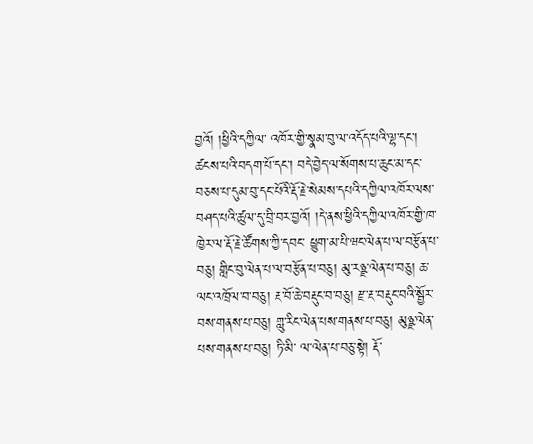བྱའོ། །ཕྱིའི་དཀྱིལ་ འཁོར་གྱི་སྣམ་བུ་ལ་འདོད་པའི་ལྷ་དང་། ཚངས་པའི་བདག་པོ་དང་། བདེ་བྱེད་ལ་སོགས་པ་ཆུང་མ་དང་བཅས་པ་དུམ་བུ་དང་པོའི་རྡོ་རྗེ་སེམས་དཔའི་དཀྱིལ་འཁོར་ལས་བཤད་པའི་ཚུལ་དུ་བྲི་བར་བྱའོ། །དེ་ནས་ཕྱིའི་དཀྱིལ་འཁོར་གྱི་ཁ་ཁྱེར་ལ་རྡོ་རྗེ་ཚོགས་ཀྱི་དབང་ ཕྱུག་མ་པི་ཝང་ལེན་པ་ལ་བརྩོན་པ་བཅུ། གླིང་བུ་ལེན་པ་ལ་བརྩོན་པ་བཅུ། མུ་རཉྫ་ལེན་པ་བཅུ། ཆ་ལང་འཁྲོལ་བ་བཅུ། རྔ་བོ་ཆེ་བརྡུང་བ་བཅུ། རྫ་རྔ་བརྡུང་བའི་སྦྱོར་བས་གནས་པ་བཅུ། གླུ་རིང་ལེན་པས་གནས་པ་བཅུ། མུཉྫ་ལེན་པས་གནས་པ་བཅུ། ཏི་མི་ ལ་ལེན་པ་བཅུ་སྟེ། རྡོ་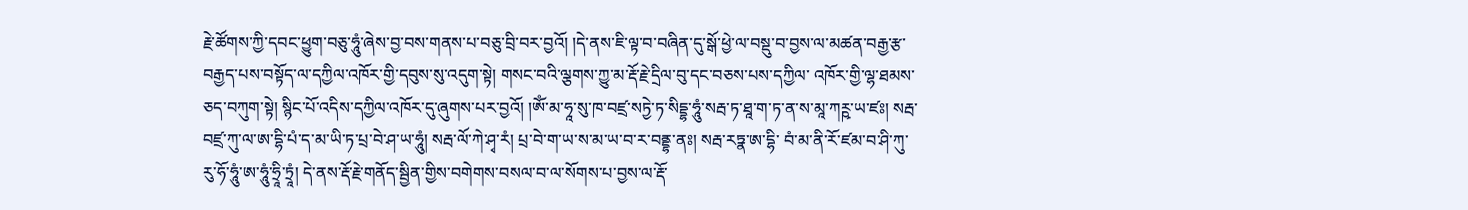རྗེ་ཚོགས་ཀྱི་དབང་ཕྱུག་བཅུ་ཧཱུཾ་ཞེས་བྱ་བས་གནས་པ་བཅུ་བྲི་བར་བྱའོ། །དེ་ནས་ཇི་ལྟ་བ་བཞིན་དུ་སྒོ་ཕྱེ་ལ་བསྡུ་བ་བྱས་ལ་མཚན་བརྒྱ་རྩ་བརྒྱད་པས་བསྟོད་ལ་དཀྱིལ་འཁོར་གྱི་དབུས་སུ་འདུག་སྟེ། གསང་བའི་ལྕགས་ཀྱུ་མ་རྡོ་རྗེ་དྲིལ་བུ་དང་བཅས་པས་དཀྱིལ་ འཁོར་གྱི་ལྷ་ཐམས་ཅད་བཀུག་སྟེ། སྙིང་པོ་འདིས་དཀྱིལ་འཁོར་དུ་ཞུགས་པར་བྱའོ། །ཨོཾ་མ་ཧཱ་སུ་ཁ་བཛྲ་སཏྱེ་ཏ་སིདྡྷ་ཧཱུཾ་སརྦ་ཏ་ཐཱ་ག་ཏ་ན་ས་མཱ་ཀཪྵ་ཡ་ཛཿ། སརྦ་བཛྲ་ཀུ་ལ་ཨ་དྷི་པཾ་ད་མ་ཡི་ཏ་པྲ་བེ་ཤ་ཡ་ཧཱུཾ། སརྦ་ལོ་ཀེ་ཤྭ་རཾ། པྲ་བེ་ག་ཡ་ས་མ་ཡ་བ་ར་བནྡྷ་ནཿ། སརྦ་རཏྣ་ཨ་དྷི་ བཾ་མ་ནི་རོ་ཛམ་བ་ཤི་ཀུ་རུ་ཧོ་ཧཱུཾ་ཨ་ཧཱུཾ་ཧྲཱི་ཏྲཱཾ། དེ་ནས་རྡོ་རྗེ་གནོད་སྦྱིན་གྱིས་བགེགས་བསལ་བ་ལ་སོགས་པ་བྱས་ལ་རྡོ་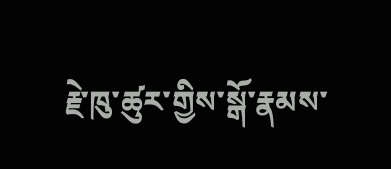རྗེ་ཁུ་ཚུར་གྱིས་སྒོ་རྣམས་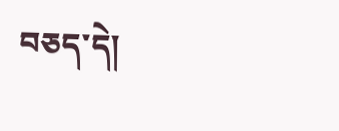བཅད་དེ།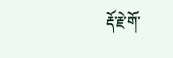རྡོ་རྗེ་གོ་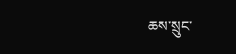ཆས་སྲུང་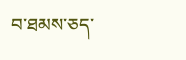བ་ཐམས་ཅད་